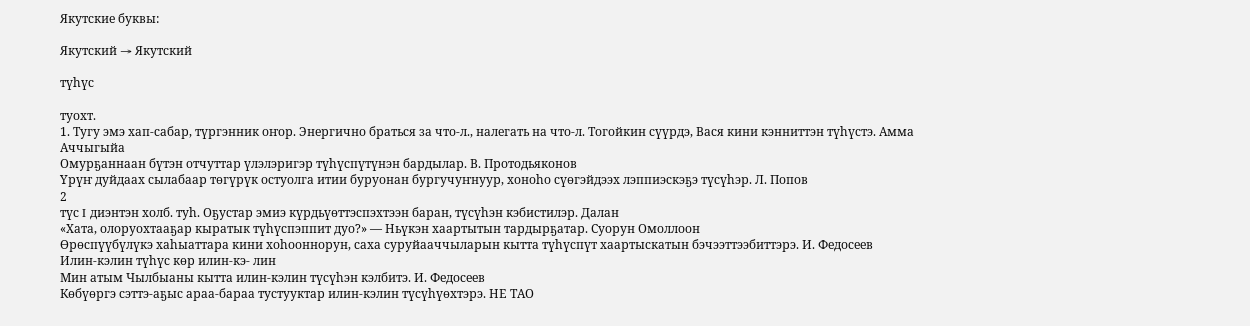Якутские буквы:

Якутский → Якутский

түһүс

туохт.
1. Тугу эмэ хап-сабар, түргэнник оҥор. Энергично браться за что-л., налегать на что-л. Тогойкин сүүрдэ, Вася кини кэнниттэн түһүстэ. Амма Аччыгыйа
Омурҕаннаан бүтэн отчуттар үлэлэригэр түһүспүтүнэн бардылар. В. Протодьяконов
Үрүҥ дуйдаах сылабаар төгүрүк остуолга итии буруонан бургучуҥнуур, хоноһо сүөгэйдээх лэппиэскэҕэ түсүһэр. Л. Попов
2
түс I диэнтэн холб. туһ. Оҕустар эмиэ күрдьүөттэспэхтээн баран, түсүһэн кэбистилэр. Далан
«Хата, олоруохтааҕар кыратык түһүспэппит дуо?» — Ньүкэн хаартытын тардырҕатар. Суорун Омоллоон
Өрөспүүбүлүкэ хаһыаттара кини хоһооннорун, саха суруйааччыларын кытта түһүспүт хаартыскатын бэчээттээбиттэрэ. И. Федосеев
Илин-кэлин түһүс көр илин-кэ- лин
Мин атым Чылбыаны кытта илин-кэлин түсүһэн кэлбитэ. И. Федосеев
Көбүөргэ сэттэ-аҕыс араа-бараа тустууктар илин-кэлин түсүһүөхтэрэ. НЕ ТАО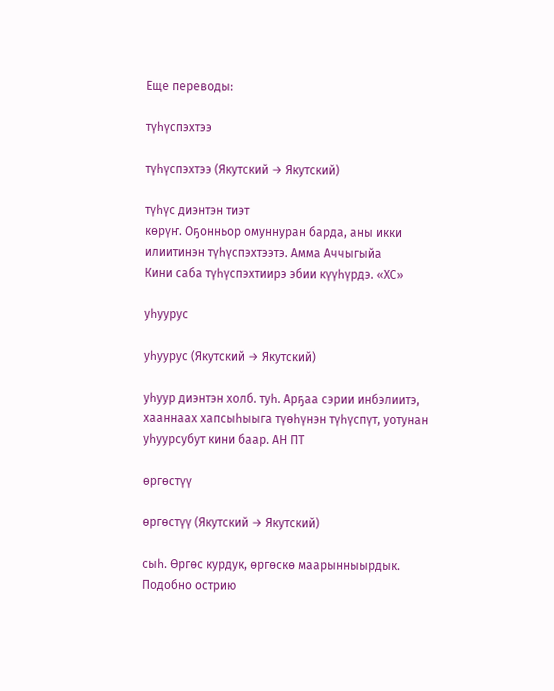Еще переводы:

түһүспэхтээ

түһүспэхтээ (Якутский → Якутский)

түһүс диэнтэн тиэт
көрүҥ. Оҕонньор омуннуран барда, аны икки илиитинэн түһүспэхтээтэ. Амма Аччыгыйа
Кини саба түһүспэхтиирэ эбии күүһүрдэ. «ХС»

уһуурус

уһуурус (Якутский → Якутский)

уһуур диэнтэн холб. туһ. Арҕаа сэрии инбэлиитэ, хааннаах хапсыһыыга түөһүнэн түһүспүт, уотунан уһуурсубут кини баар. АН ПТ

өргөстүү

өргөстүү (Якутский → Якутский)

сыһ. Өргөс курдук, өргөскө маарынныырдык. Подобно острию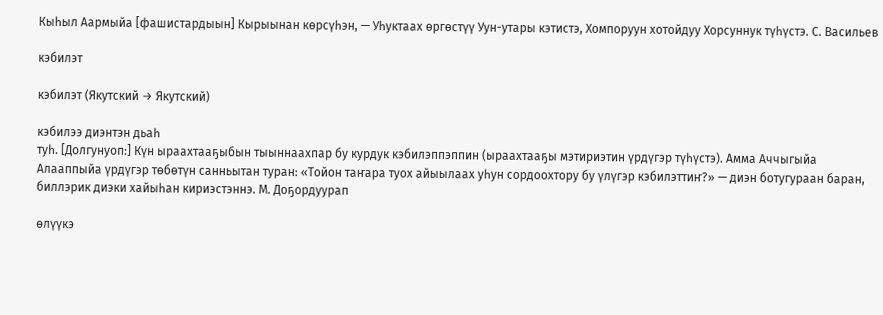Кыһыл Аармыйа [фашистардыын] Кырыынан көрсүһэн, — Уһуктаах өргөстүү Уун-утары кэтистэ, Хомпоруун хотойдуу Хорсуннук түһүстэ. С. Васильев

кэбилэт

кэбилэт (Якутский → Якутский)

кэбилээ диэнтэн дьаһ
туһ. [Долгунуоп:] Күн ыраахтааҕыбын тыыннаахпар бу курдук кэбилэппэппин (ыраахтааҕы мэтириэтин үрдүгэр түһүстэ). Амма Аччыгыйа
Алааппыйа үрдүгэр төбөтүн санньытан туран: «Тойон таҥара туох айыылаах уһун сордоохтору бу үлүгэр кэбилэттиҥ?» — диэн ботугураан баран, биллэрик диэки хайыһан кириэстэннэ. М. Доҕордуурап

өлүүкэ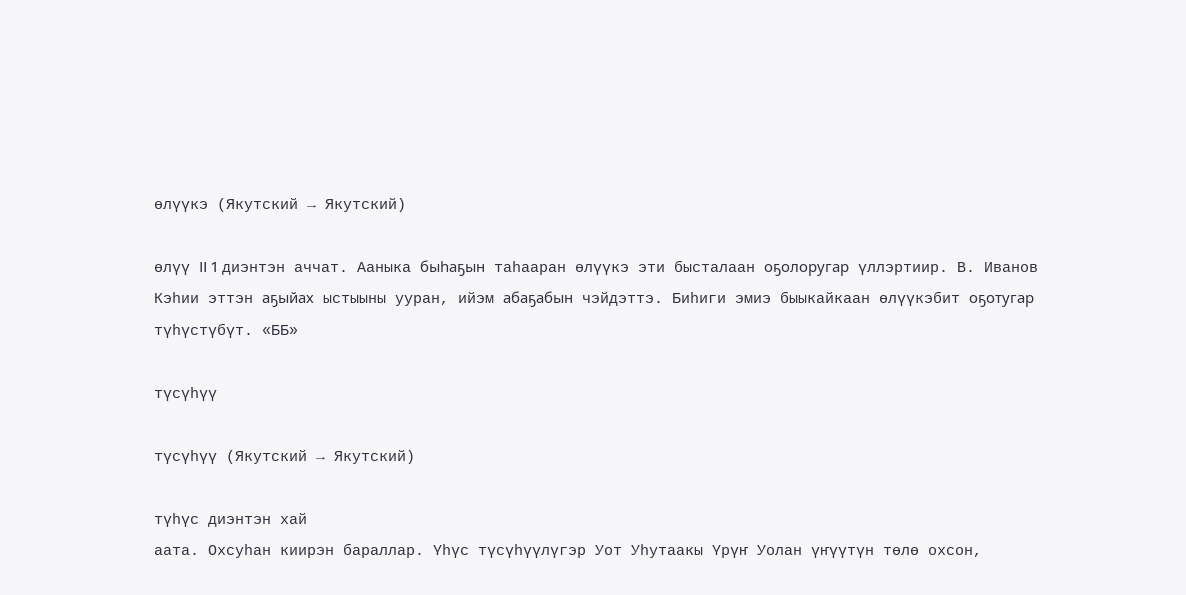өлүүкэ (Якутский → Якутский)

өлүү II 1 диэнтэн аччат. Ааныка быһаҕын таһааран өлүүкэ эти бысталаан оҕолоругар үллэртиир. В. Иванов
Кэһии эттэн аҕыйах ыстыыны ууран, ийэм абаҕабын чэйдэттэ. Биһиги эмиэ быыкайкаан өлүүкэбит оҕотугар түһүстүбүт. «ББ»

түсүһүү

түсүһүү (Якутский → Якутский)

түһүс диэнтэн хай
аата. Охсуһан киирэн бараллар. Үһүс түсүһүүлүгэр Уот Уһутаакы Үрүҥ Уолан үҥүүтүн төлө охсон,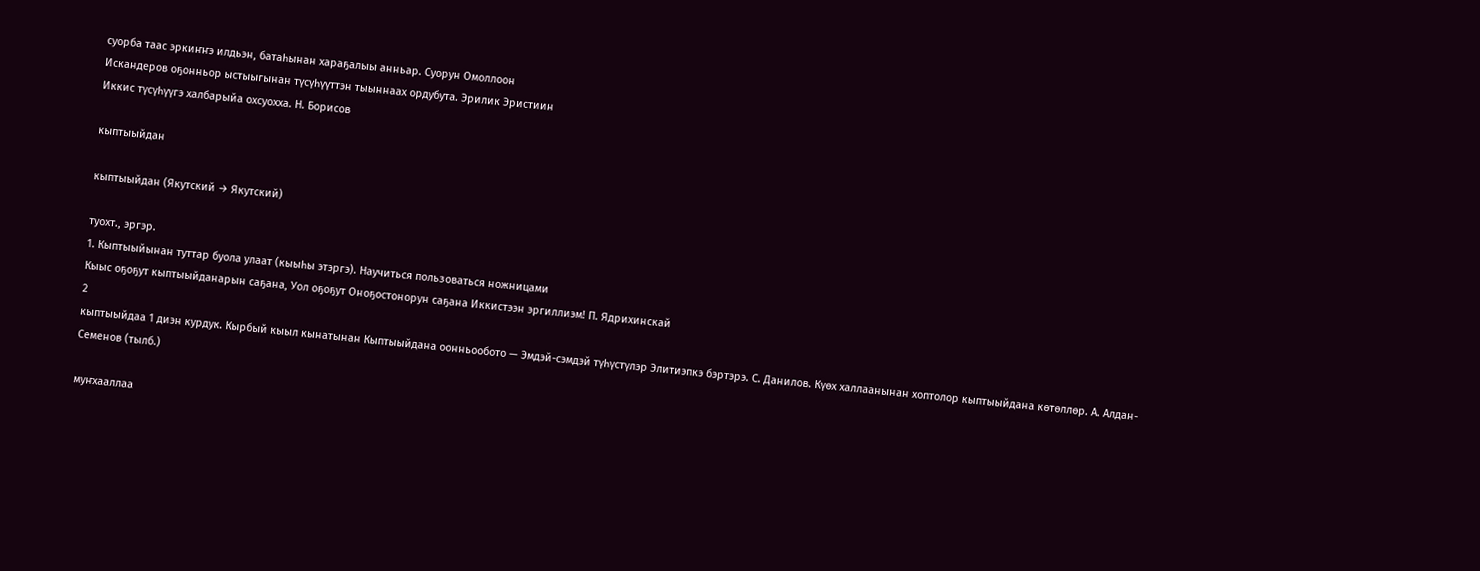суорба таас эркиҥҥэ илдьэн, батаһынан хараҕалыы анньар. Суорун Омоллоон
Искандеров оҕонньор ыстыыгынан түсүһүүттэн тыыннаах ордубута. Эрилик Эристиин
Иккис түсүһүүгэ халбарыйа охсуохха. Н. Борисов

кыптыыйдан

кыптыыйдан (Якутский → Якутский)

туохт., эргэр.
1. Кыптыыйынан туттар буола улаат (кыыһы этэргэ). Научиться пользоваться ножницами
Кыыс оҕоҕут кыптыыйданарын саҕана, Уол оҕоҕут Оноҕостонорун саҕана Иккистээн эргиллиэм! П. Ядрихинскай
2
кыптыыйдаа 1 диэн курдук. Кырбый кыыл кынатынан Кыптыыйдана оонньообото — Эмдэй-сэмдэй түһүстүлэр Элитиэпкэ бэртэрэ. С. Данилов. Күөх халлаанынан хоптолор кыптыыйдана көтөллөр. А. Алдан-Семенов (тылб.)

муҥхааллаа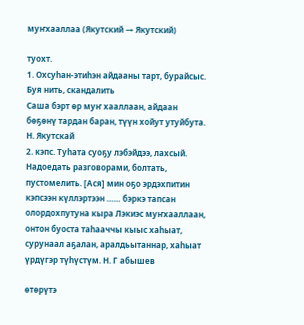муҥхааллаа (Якутский → Якутский)

туохт.
1. Охсуһан-этиһэн айдааны тарт, бурайсыс. Буя нить, скандалить
Саша бэрт өр муҥ хааллаан, айдаан бөҕөнү тардан баран, түүн хойут утуйбута. Н. Якутскай
2. кэпс. Туһата суоҕу лэбэйдээ, лахсый. Надоедать разговорами, болтать, пустомелить. [Ася] мин оҕо эрдэхпитин кэпсээн күллэртээн …… бэркэ тапсан олордохпутуна кыра Лэкиэс муҥхааллаан, онтон буоста таһааччы кыыс хаһыат, сурунаал аҕалан, аралдьытаннар, хаһыат үрдүгэр түһүстүм. Н. Г абышев

өтөрүтэ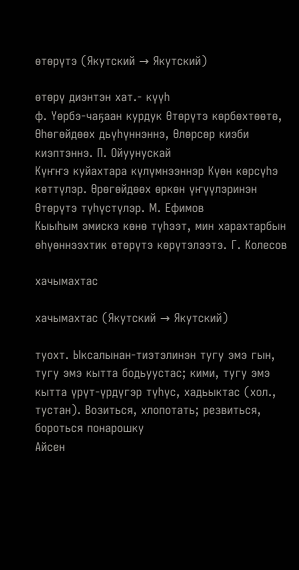өтөрүтэ (Якутский → Якутский)

өтөрү диэнтэн хат.- күүһ
ф. Үөрбэ-чаҕаан курдук Өтөрүтэ көрбөхтөөтө, Өһөгөйдөөх дьүһүннэннэ, Өлөрсөр киэби киэптэннэ. П. Ойуунускай
Күҥҥэ куйахтара күлүмнээннэр Күөн көрсүһэ көттүлэр. Өрөгөйдөөх өркөн үҥүүлэринэн Өтөрүтэ түһүстүлэр. М. Ефимов
Кыыһым эмискэ көнө түһээт, мин харахтарбын өһүөннээхтик өтөрүтэ көрүтэлээтэ. Г. Колесов

хачымахтас

хачымахтас (Якутский → Якутский)

туохт. Ыксалынан-тиэтэлинэн тугу эмэ гын, тугу эмэ кытта бодьуустас; кими, тугу эмэ кытта үрүт-үрдүгэр түһүс, хадьыктас (хол., тустан). Возиться, хлопотать; резвиться, бороться понарошку
Айсен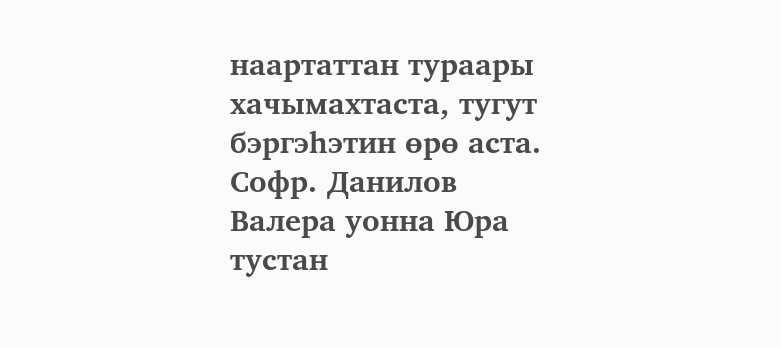наартаттан тураары хачымахтаста, тугут бэргэһэтин өрө аста. Софр. Данилов
Валера уонна Юра тустан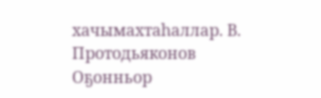хачымахтаһаллар. В. Протодьяконов
Оҕонньор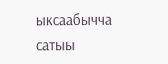ыксаабычча сатыы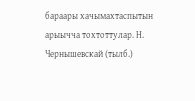бараары хачымахтаспытын арыычча тохтоттулар. Н. Чернышевскай (тылб.)